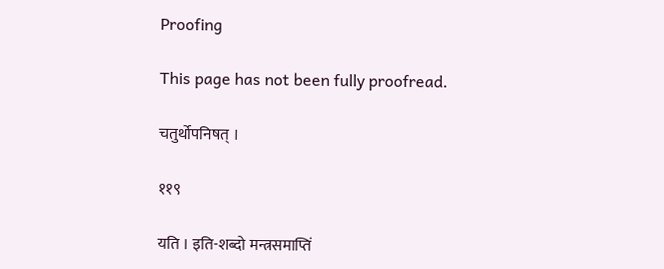Proofing

This page has not been fully proofread.

चतुर्थोपनिषत् ।

११९

यति । इति-शब्दो मन्त्रसमाप्तिं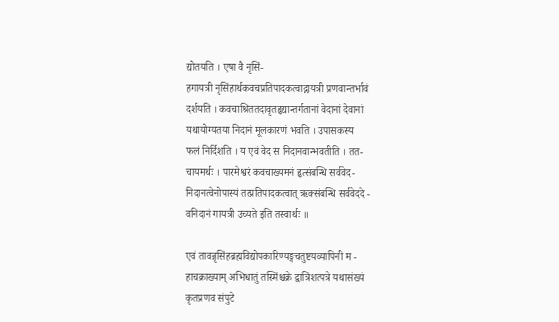द्योतयति । एषा वै नृसिं-
हगायत्री नृसिंहार्थकवचप्रतिपादकत्वाद्गायत्री प्रणवान्तर्भावं
दर्शयति । कवचाश्रिततदावृतहृद्यान्तर्गतानां वेदानां देवानां
यथायोग्यतया निदानं मूलकारणं भवति । उपासकस्य
फलं निर्दिशति । य एवं वेद स निदानवान्भवतीति । तत-
चायमर्थः । पारमेश्वरं कवचाख्यमनं हृत्संबन्धि सर्ववेद-
निदानत्वेनोपास्यं तत्प्रतिपादकत्वात् ऋक्संबन्धि सर्ववेददे -
वनिदानं गायत्री उच्यते इति तस्वार्थः ॥

एवं तावन्नृसिंहब्रह्मविद्योपकारिण्यङ्गचतुष्टयव्यापिनी म -
हाचक्राख्याम् अभिधातुं तस्मिंश्चक्रे द्वात्रिंशत्पत्रे यथासंख्यं
कृतप्रणव संपुटे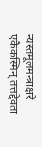न्यस्तमूलमन्त्राक्षरे एकैकस्मिन् तत्तद्देवता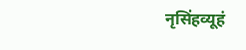नृसिंहव्यूहं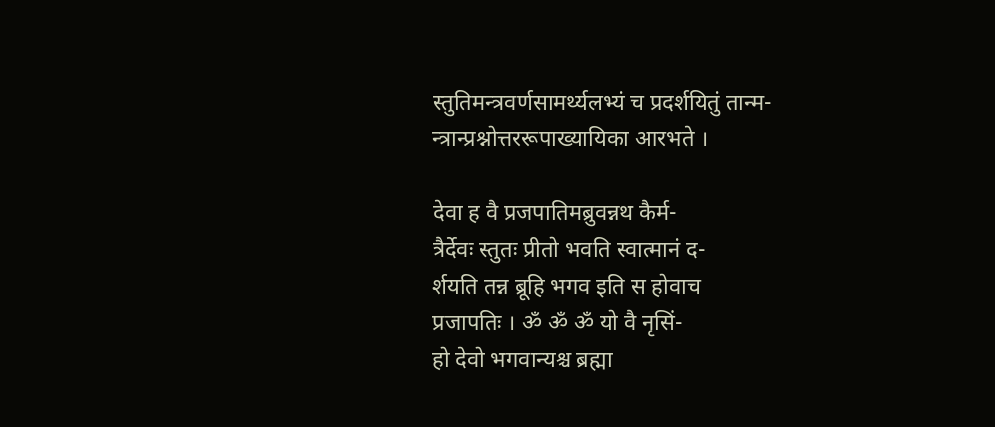स्तुतिमन्त्रवर्णसामर्थ्यलभ्यं च प्रदर्शयितुं तान्म-
न्त्रान्प्रश्नोत्तररूपाख्यायिका आरभते ।

देवा ह वै प्रजपातिमब्रुवन्नथ कैर्म-
त्रैर्देवः स्तुतः प्रीतो भवति स्वात्मानं द-
र्शयति तन्न ब्रूहि भगव इति स होवाच
प्रजापतिः । ॐ ॐ ॐ यो वै नृसिं-
हो देवो भगवान्यश्च ब्रह्मा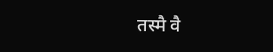तस्मै वै